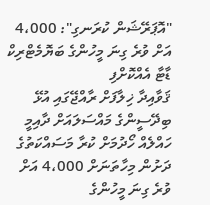"އޮޕަރޭޝަން ކުރަނގި": 4،000 އަށް ވުރެ ގިނަ މީހުންގެ ބަޔޮމެޓްރިކް ޑާޓާ އެއްކޮށްފި
ޤަވާއިދާ ޚިލާފަށް ރާއްޖޭގައި އުޅޭ ބިދޭސީންގެ މައްސަލައަށް ދާއިމީ ހައްލެއް ހޯދުމަށް ކުރާ މަސައްކަތުގެ ދަށުން މިހާތަނަށް 4،000 އަށް ވުރެ ގިނަ މީހުންގެ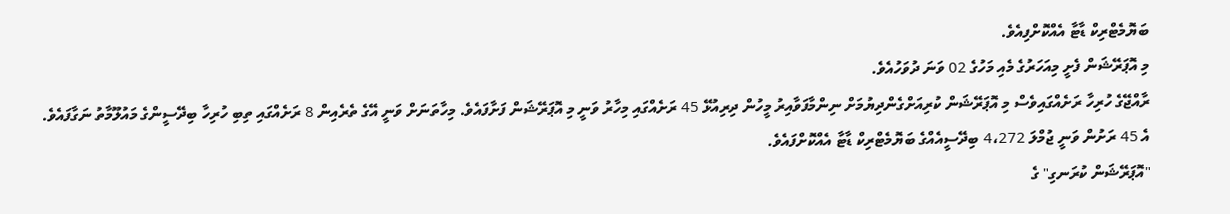ބަޔޮމެޓްރިކް ޑާޓާ އެއްކޮށްފިއެވެ.
މި އޮޕަރޭޝަން ފެށީ މިއަހަރުގެ މެއި މަހުގެ 02 ވަނަ ދުވަހުއެވެ.
ރާއްޖޭގެ ހުރިހާ ރަށެއްގައިވެސް މި އޮޕަރޭޝަން ކުރިއަށްގެންދިޔުމަށް ނިންމާފަވާއިރު މީހުން ދިރިއުޅޭ 45 ރަށެއްގައި މިހާރު ވަނީ މި އޮޕަރޭޝަން ފަށާފައެވެ. މިހާތަނަށް ވަނީ އޭގެ ތެރެއިން 8 ރަށެއްގައި ތިބި ހުރިހާ ބިދޭސީންގެ މައުލޫމާތު ނަގާފައެވެ.
އެ 45 ރަށުން ވަނީ ޖުމްލަ 4،272 ބިދޭސީއެއްގެ ބަޔޮމެޓްރިކް ޑާޓާ އެއްކޮށްފައެވެ.
"އޮޕަރޭޝަން ކުރަނގި" ގެ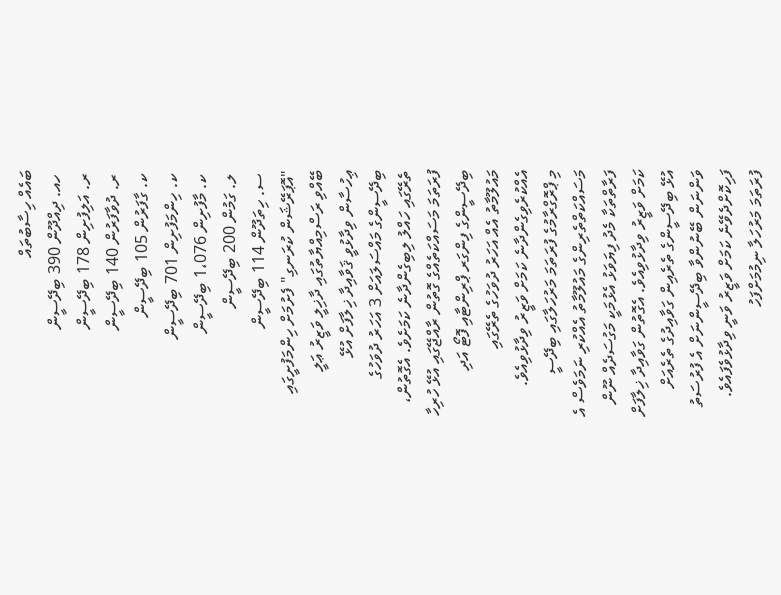ބައެއް ހިސާބުތައް
 ހއ. ދިއްދޫން 390 ބިދޭސީން
 ރ. އަލިފުށިން 178 ބިދޭސީން
 ރ. ދުވާފަރުން 140 ބިދޭސީން
 ކ. ގާފަރުން 105 ބިދޭސީން
 ކ. ހިންމަފުށިން 701 ބިދޭސީން
 ކ. މާފުށިން 1،076 ބިދޭސީން
 ލ. ގަމުން 200 ބިދޭސީން
 ސ. ހިތަދޫން 114 ބިދޭސީން
"އޮޕަރޭޝަން ކުރަނގި" ފެށުމަށް ހިންމަފުށީގައި ބޭއްވި ރަސްމިއްޔާތުގައި ދާޚިލީ ވަޒީރު ޢަލީ ޢިހުސާން ވިދާޅުވީ ޤަވާއިދާ ޚިލާފަށް އުޅޭ ބިދޭސީންގެ މައްސަލައަށް 3 އަހަރު ދުވަހުގެ ތެރޭގައި ހައްލު ލިބިގެންދާނެ ކަމަށެވެ. އެގޮތުން، ފުރަތަމަ މަސައްކަތެއްގެ ގޮތުން ރާއްޖޭގައި އުޅޭ ހުރިހާ ބިދޭސީންގެ ފިންގަރ ޕްރިންޓާއި ފޮޓޯ އަދި މައުލޫމާތު އެއް އަހަރު ދުވަހުގެ ތެރޭގައި އެއްކުރެވިގެންދާނެ ކަމަށް ވަޒީރު ވިދާޅުވިއެވެ.
މި ޕްރޮގްރާމުގެ ފުރަތަމަ މަރުހަލާގައި ބިދޭސީ މަސައްކަތްތެރިންގެ މައުލޫމާތު އެއްކުރި ނަމަވެސް އެ ފަރާތްތަކާ މެދު ފިޔަވަޅު އެޅުމަކީ މަގުސަދެއް ނޫން ކަމަށް ވަޒީރު ވިދާޅުވިއެވެ. އެގޮތުން ގަވާއިދާ ޚިލާފަށް އުޅޭ ބިދޭސީންގެ ތެރެއިން ގަވާއިދުގެ ތެރެއަށް ވަންނަން ބޭނުންވާ ބިދޭސީންނަށް އެ ފުރުސަތު ފަހިކޮށްދެވޭނެ ކަމަށް ވަޒީރު ވަނީ ވިދާޅުވެފައެވެ.
ފުރަތަމަ މަރުހަލާ ނިމުމަށްފަހު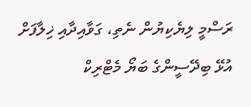ރަސްމީ ލިޔެކިޔުން ނެތި، ގަވާއިދާއި ޚިލާފަށް އުޅޭ ބިދޭސީންގެ ބަޔޯ މެޓްރިކް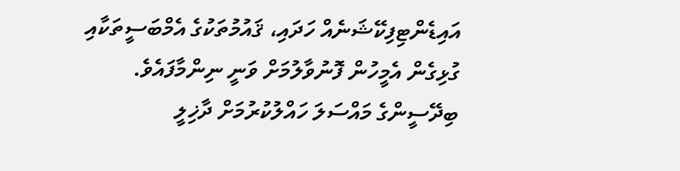އައިޑެންޓިފިކޭޝަނެއް ހަދައި، ޤައުމުތަކުގެ އެމްބަސީތަކާއި ގުޅިގެން އެމީހުން ފޮނުވާލުމަށް ވަނީ ނިންމާފައެވެ.
ބިދޭސީންގެ މައްސަލަ ހައްލުކުރުމަށް ދާޚިލީ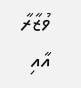ވުޒާރާ އާއި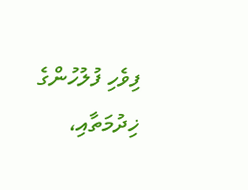ފިވެހި ފުލުހުންގެ ޚިދުމަތާއި،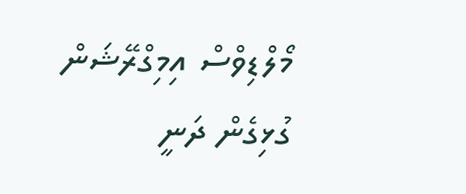މޯލްޑިވްސް އިމިގްރޭޝަން ގުޅިގެން ދަނީ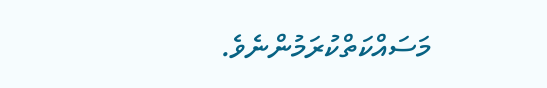މަސައްކަތްކުރަމުންނެވެ.